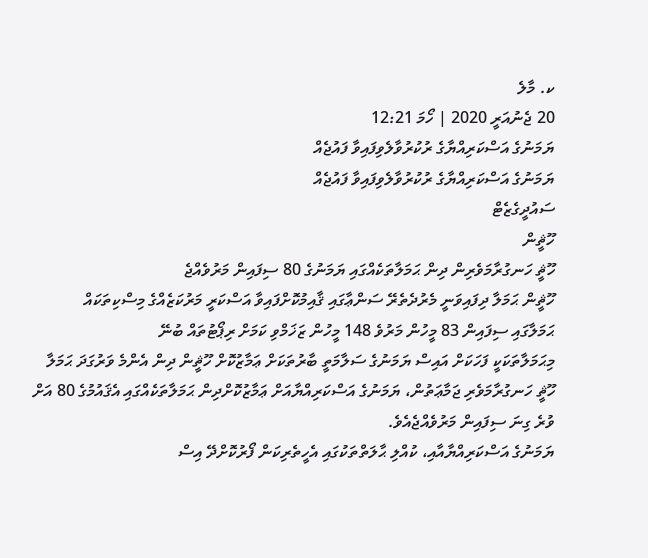ކ. މާލެ
20 ޖެނުއަރީ 2020 | ހޯމަ 12:21
ޔަމަނުގެ އަސްކަރިއްޔާގެ ރުކުރުވާލެވިފައިވާ ފައުޖެއް
ޔަމަނުގެ އަސްކަރިއްޔާގެ ރުކުރުވާލެވިފައިވާ ފައުޖެއް
ސައުދީގެޒެޓް
ހޫޘީން
ހޫޘީ ހަނގުރާމަވެރިން ދިން ޙަމަލާތަކެއްގައި ޔަމަނުގެ 80 ސިފައިން މަރުވެއްޖެ
ހޫޘީން ޙަމަލާ ދިފައިވަނީ މެރުދެތެރޭ ސަންޢާގައި ޤާއިމުކޮށްފައިވާ އަސްކަރީ މަރުކަޒެއްގެ މިސްކިތަކައް
ޙަމަލާގައި ސިފައިން 83 މީހުން މަރުވެ 148 މީހުން ޒަޚަމްވި ކަމަށް ރިޕޯޓުތައް ބުނޭ
މިޙަމަލާތަކަކީ ފަހަކަށް އައިސް ޔަމަނުގެ ސަލާމަތީ ބާރުތަކަށް ޢަމާޒުކޮށް ހޫޘީން ދިން އެންމެ ވަރުގަދަ ޙަމަލާ
ހޫޘީ ހަނގުރާމަވެރި ޖަމާޢަތުން، ޔަމަނުގެ އަސްކަރިއްޔާއަށް ޢަމާޒުކޮށްދިން ޙަމަލާތަކެއްގައި އެޤައުމުގެ 80 އަށް ވުރެ ގިނަ ސިފައިން މަރުވެއްޖެއެވެ.
ޔަމަނުގެ އަސްކަރިއްޔާއާއި، ކުއްލި ޙާލަތްތަކުގައި އެހީތެރިކަން ފޯރުކޮށްދޭ އިސް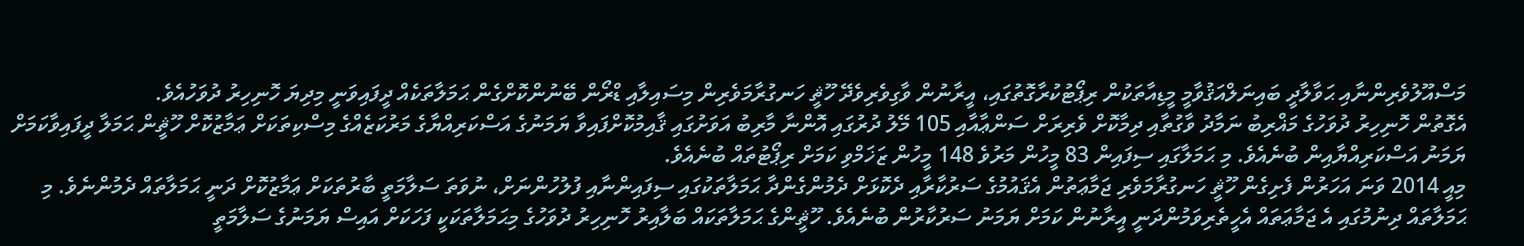މަސްއޫލުވެރިންނާއި ޙަވާލާދީ ބައިނަލްއަޤުވާމީ މީޑިއާތަކުން ރިޕޯޓުކުރާގޮތުގައި، އީރާނުން ވާގިވެރިވެދޭ ހޫޘީ ހަނގުރާމަވެރިން މިސައިލާއި ޑްރޯން ބޭނުންކޮށްގެން ޙަމަލާތަކެއް ދީފައިވަނީ މިދިޔަ ހޮނިހިރު ދުވަހުއެވެ.
އެގޮތުން ހޮނިހިރު ދުވަހުގެ މަޣްރިބު ނަމާދު ވާގުތާއި ދިމާކޮށް ވެރިރަށް ސަންޢާއާއި 105 މޭލު ދުރުގައި އޮންނާ މާރިބު އަވަށުގައި ޤާއިމުކޮށްފައިވާ ޔަމަނުގެ އަސްކަރިއްޔާގެ މަރުކަޒެއްގެ މިސްކިތަކަށް ޢަމާޒުކޮށް ހޫޘީން ޙަމަލާ ދީފައިވާކަމަށް ޔަމަނު އަސްކަރިއްޔާއިން ބުނެއެވެ. މި ޙަމަލާގައި ސިފައިން 83 މީހުން މަރުވެ 148 މީހުން ޒަޚަމްވި ކަމަށް ރިޕޯޓުތައް ބުނެއެވެ.
މިއީ 2014 ވަނަ އަހަރުން ފެށިގެން ހޫޘީ ހަނގުރާމަވެރި ޖަމާޢަތުން އެޤައުމުގެ ސަރުކާރާއި ދެކޮޅަށް ދެމުންގެންދާ ޙަމަލާތަކުގައި ސިފައިންނާއި ފުލުހުންނަށް، ނުވަތަ ސަލާމަތީ ބާރުތަކަށް ޢަމާޒުކޮށް ދަނީ ޙަމަލާތައް ދެމުންނެވެ. މި ޙަމަލާތައް ދިނުމުގައި އެ ޖަމާޢަތައް އެހީތެރިވަމުންދަނީ އީރާނުން ކަމަށް ޔަމަނު ސަރުކާރުން ބުނެއެވެ. ހޫޘީންގެ ޙަމަލާތަކައް ބަލާއިރު ހޮނިހިރު ދުވަހުގެ މިޙަމަލާތަކަކީ ފަހަކަށް އައިސް ޔަމަނުގެ ސަލާމަތީ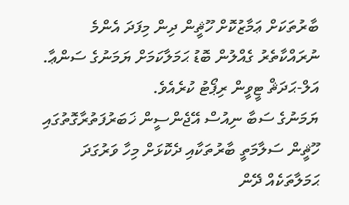ބާރުތަކަށް ޢަމާޒުކޮށް ހޫޘީން ދިން މިފަދަ އެންމެ ނުރައްކާތެރު ގެއްލުން ބޮޑު ޙަމަލާކަމަށް ޔަމަނުގެ ސަންޢާ. އަލް-ޙަދަޘް ޓީވީން ރިޕޯޓު ކުރެއެވެ.
ޔަމަނުގެ ސަބާ ނިއުސް އޭޖެންސީން ޚަބަރުފަތުރާގޮތުގައި ހޫޘީން ސަލާމަތީ ބާރުތަކާއި ދެކޮޅަށް މިހާ ވަރުގަދަ ޙަމަލާތަކެއް ދޭން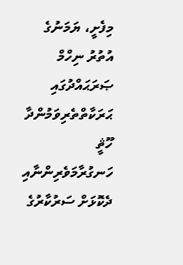މިފެށީ، ޔަމަނުގެ އުތުރު ނިހްމް ޞަރަޙައްދުގައި ޙަރަކާތްތެރިވަމުންދާ ހޫޘީ ހަނގުރާމަވެރިންނާއި ދެކޮޅަށް ސަރުކާރުގެ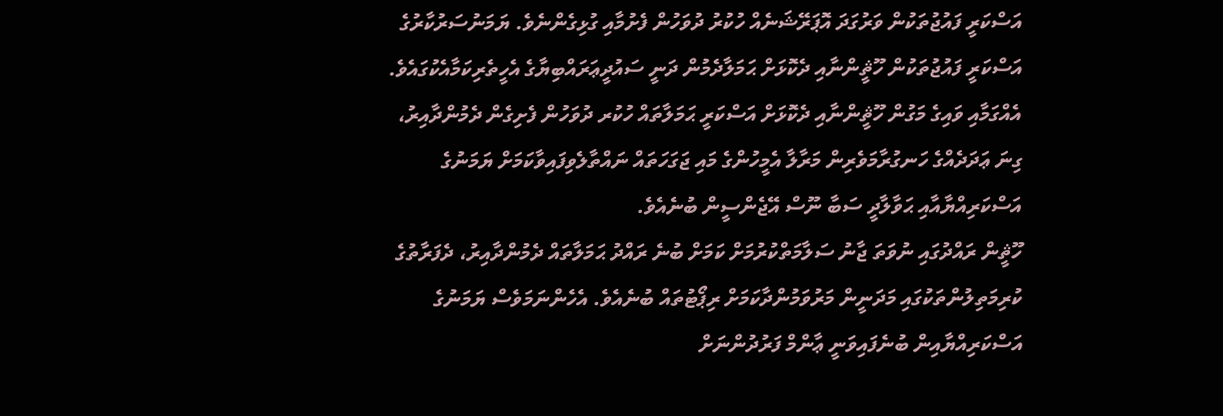އަސްކަރީ ފައުޖުތަކުން ވަރުގަދަ އޮޕަރޭޝަނެއް ހުކުރު ދުވަހުން ފެށުމާއި ގުޅިގެންނެވެ. ޔަމަނުސަރުކާރުގެ އަސްކަރީ ފައުޖުތަކުން ހޫޘީންނާއި ދެކޮޅަށް ޙަމަލާދެމުން ދަނީ ސައުދީޢަރައްބިޔާގެ އެހީތެރިކަމާއެކުގައެވެ. އެއްގަމާއި ވައިގެ މަގުން ހޫޘީންނާއި ދެކޮޅަށް އަސްކަރީ ޙަމަލާތައް ހުކުރ ދުވަހުން ފެށިގެން ދެމުންދާއިރު، ގިނަ ޢަދަދެއްގެ ހަނގުރާމަވެރިން މަރާލާ އެމީހުންގެ މައި ޖަގަހަތައް ނައްތާލެވިފައިވާކަމަށް ޔަމަނުގެ އަސްކަރިއްޔާއާއި ޙަވާލާދީ ސަބާ ނޫސް އޭޖެންސީން ބުނެއެވެ.
ހޫޘީން ރައްދުގައި ނުވަތަ ޖާނު ސަލާމަތްކުރުމަށް ކަމަށް ބުނެ ރައްދު ޙަމަލާތައް ދެމުންދާއިރު، ދެފަރާތުގެ ކުރިމަތިލުންތަކުގައި މަދަނީން މަރުވަމުންދާކަމަށް ރިޕޯޓުތައް ބުނެއެވެ. އެހެންނަމަވެސް ޔަމަނުގެ އަސްކަރިއްޔާއިން ބުނެފައިވަނީ ޢާންމް ފަރުދުންނަށް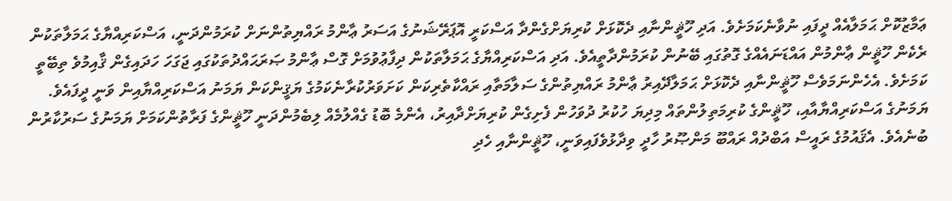ޢަމާޒުކޮށް ޙަމަލާއެއް ދީފައި ނުވާނެކަމަށެވެ. އަދި ހޫޘީންނާއި ދެކޮޅަށް ކުރިޔަށްގެންދާ އަސްކަރީ އޮޕަރޭޝަނުގެ އަސަރު ޢާންމު ރައްޔިތުންނަށް ކުރަމުންދަނީ، އަސްކަރިއްޔާގެ ޙަމަލާތަކުން ރެކެން ހޫޘީން ޢާންމުން އައްޑަނައެއްގެ ގޮތުގައި ބޭނުން ކުރަމުންދާތީއެވެ. އަދި އަސްކަރިއްޔާގެ ޙަމަލާތަކުން ދިފާޢުވުމަށް ގޮސް ޢާންމު ޞަރަޙައްދުތަކުގައި ޖަގަހަ ހަދައިގެން ޤާއިމުވެ ތިބޭތީ ކަމަށެވެ. އެހެންނަމަވެސް ހޫޘީންނާއި ދެކޮޅަށް ޙަމަލާދޭއިރު ޢާންމު ރައްޔިތުންގެ ސަލާމަތާއި ރައްކާތެރިކަން ކަށަވަރުކުރާނެކަމުގެ ޔަޤީންކަން ޔަމަނު އަސްކަރިއްޔާއިން ވަނީ ދީފައެވެ.
ޔަމަނުގެ އަސްކަރިއްޔާއާއި، ހޫޘީންގެ ކުރިމަތިލުންތައް މިދިޔަ ހުކުރު ދުވަހުން ފެށިގެން ކުރިޔަށްދާއިރު، އެންމެ ބޮޑު ގެއްލުމެއް ލިބެމުންދަނީ ހޫޘީންގެ ފަރާތުންކަމަށް ޔަމަނުގެ ސަރުކާރުން ބުނެއެވެ. އެޤައުމުގެ ރައީސް އަބްދުއް ރައްބޫ މަންޞޫރު ހާދީ ވިދާޅުވެފައިވަނީ، ހޫޘީންނާއި ހެދި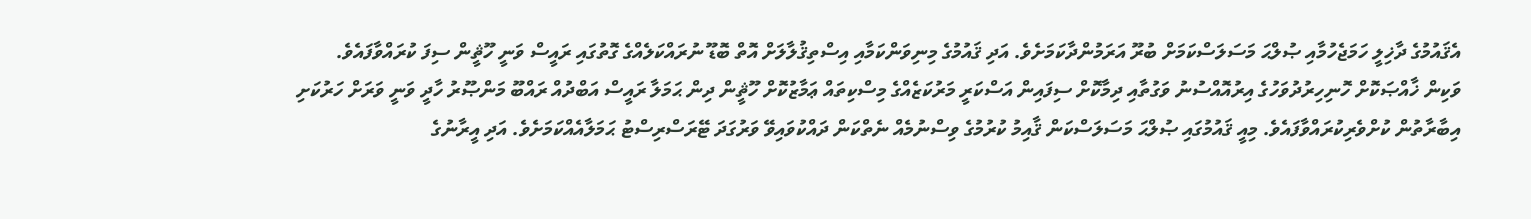އެޤައުމުގެ ދާޚިލީ ހަމަޖެހުމާއި ޞުލްޙަ މަސަލަސްކަމަށް ބުރޫ އަރަމުންދާކަމަށެވެ. އަދި ޤައުމުގެ މިނިވަންކަމާއި އިސްތިޤުލާލަށް އޮތް ބޮޑޫ ނުރައްކަލެއްގެ ގޮތުގައި ރައީސް ވަނީ ހޫޘީން ސިފަ ކުރައްވާފައެވެ.
ވަކިން ޚާއްޞަކޮށް ހޮނިހިރުދުވަހުގެ އިރުއޮއްސުނު ވަގުތާއި ދިމާކޮށް ސިފައިން އަސްކަރީ މަރުކަޒެއްގެ މިސްކިތައް ޢަމާޒުކޮށް ހޫޘީން ދިން ޙަމަލާ ރައީސް އަބްދުއް ރައްބޫ މަންޞޫރު ހާދީ ވަނީ ވަރަށް ހަރުކަށި އިބާރާތުން ކުށްވެރިކުރައްވާފައެވެ. މިއީ ޤައުމުގައި ޞުލްޙަ މަސަލަސްކަން ޤާއިމު ކުރުމުގެ ވިސްނުމެއް ނެތްކަން ދައްކުވައިވޭ ވަރުގަދަ ޓޭރަސްރިސްޓު ޙަމަލާއެއްކަމަށެވެ. އަދި އީރާނުގެ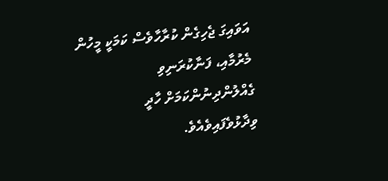އަވައިގަ ޖެހިގެން ކުރާހާވެސް ކަމަކީ މީހުން މެރުމާއި، ފަނާކުރަނިވި ގެއްލުންދިނުންކަމަށް ހާދީ ވިދާޅުވެފައިވެއެވެ.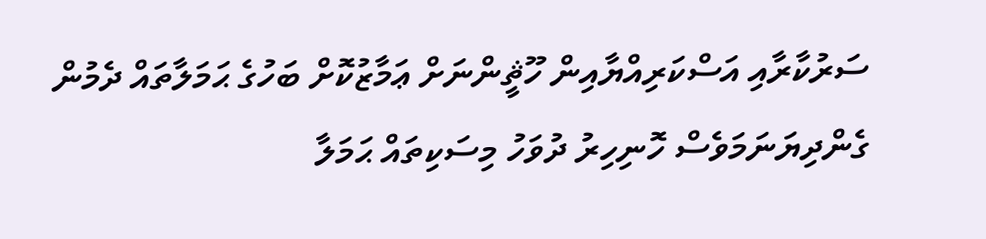ސަރުކާރާއި އަސްކަރިއްޔާއިން ހޫޘީންނަށް ޢަމާޒުކޮށް ބަހުގެ ޙަމަލާތައް ދެމުން ގެންދިޔަނަމަވެސް ހޮނިހިރު ދުވަހު މިސަކިތައް ޙަމަލާ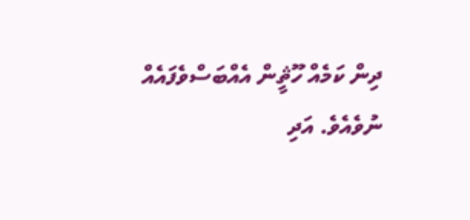ދިން ކަމެއް ހޫޘީން އެއްބަސްވެފައެއް ނުވެއެވެ. އަދި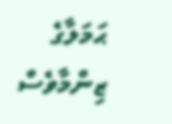ޙަމަލާގެ ޒިންމާވެސް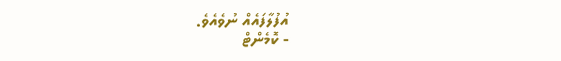އުފުލާފައެއް ނުވެއެވެ.
- ކޮމެންޓް